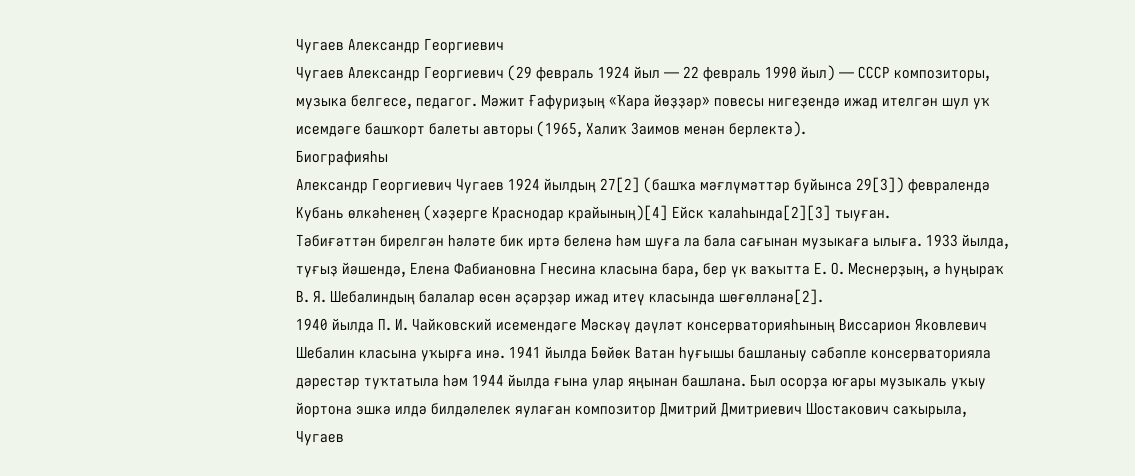Чугаев Александр Георгиевич
Чугаев Александр Георгиевич (29 февраль 1924 йыл — 22 февраль 1990 йыл) — СССР композиторы, музыка белгесе, педагог. Мәжит Ғафуриҙың «Ҡара йөҙҙәр» повесы нигеҙендә ижад ителгән шул уҡ исемдәге башҡорт балеты авторы (1965, Халиҡ Заимов менән берлектә).
Биографияһы
Александр Георгиевич Чугаев 1924 йылдың 27[2] (башҡа мәғлүмәттәр буйынса 29[3]) февралендә Кубань өлкәһенең (хәҙерге Краснодар крайының)[4] Ейск ҡалаһында[2][3] тыуған.
Тәбиғәттән бирелгән һәләте бик иртә беленә һәм шуға ла бала сағынан музыкаға ылыға. 1933 йылда, туғыҙ йәшендә, Елена Фабиановна Гнесина класына бара, бер үк ваҡытта Е. О. Меснерҙың, ә һуңыраҡ В. Я. Шебалиндың балалар өсөн әҫәрҙәр ижад итеү класында шөғөлләнә[2].
1940 йылда П. И. Чайковский исемендәге Мәскәү дәүләт консерваторияһының Виссарион Яковлевич Шебалин класына уҡырға инә. 1941 йылда Бөйөк Ватан һуғышы башланыу сәбәпле консерваторияла дәрестәр туҡтатыла һәм 1944 йылда ғына улар яңынан башлана. Был осорҙа юғары музыкаль уҡыу йортона эшкә илдә билдәлелек яулаған композитор Дмитрий Дмитриевич Шостакович саҡырыла, Чугаев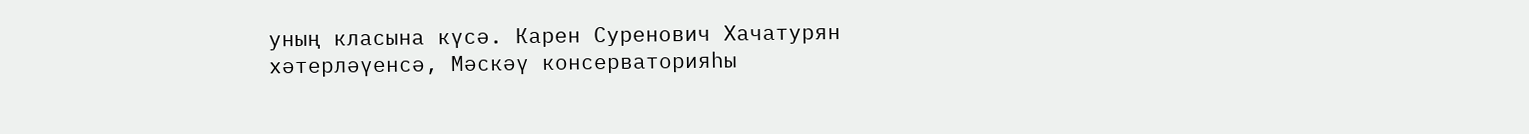уның класына күсә. Карен Суренович Хачатурян хәтерләүенсә, Мәскәү консерваторияһы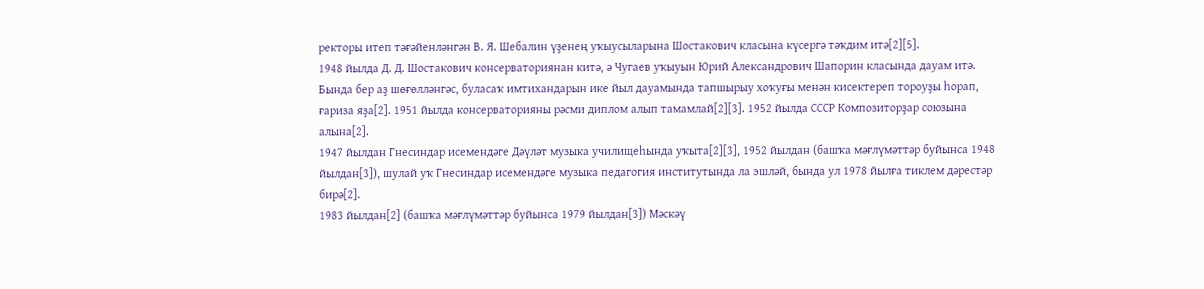ректоры итеп тәғәйенләнгән В. Я. Шебалин үҙенең уҡыусыларына Шостакович класына күсергә тәҡдим итә[2][5].
1948 йылда Д. Д. Шостакович консерваториянан китә, ә Чугаев уҡыуын Юрий Александрович Шапорин класында дауам итә. Бында бер аҙ шөғөлләнгәс, буласаҡ имтихандарын ике йыл дауамында тапшырыу хоҡуғы менән кисектереп тороуҙы һорап, ғариза яҙа[2]. 1951 йылда консерваторияны рәсми диплом алып тамамлай[2][3]. 1952 йылда СССР Композиторҙар союзына алына[2].
1947 йылдан Гнесиндар исемендәге Дәүләт музыка училищеһында уҡыта[2][3], 1952 йылдан (башҡа мәғлүмәттәр буйынса 1948 йылдан[3]), шулай уҡ Гнесиндар исемендәге музыка педагогия институтында ла эшләй, бында ул 1978 йылға тиклем дәрестәр бирә[2].
1983 йылдан[2] (башҡа мәғлүмәттәр буйынса 1979 йылдан[3]) Мәскәү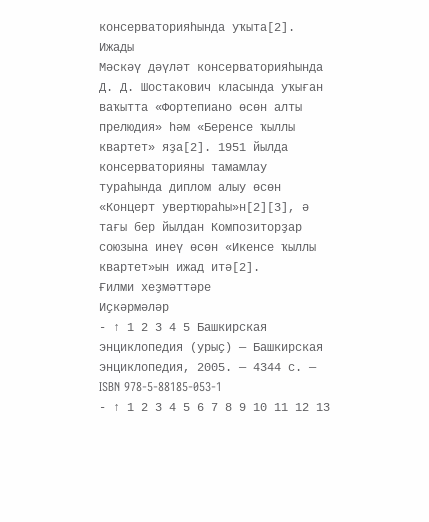консерваторияһында уҡыта[2].
Ижады
Мәскәү дәүләт консерваторияһында Д. Д. Шостакович класында уҡыған ваҡытта «Фортепиано өсөн алты прелюдия» һәм «Беренсе ҡыллы квартет» яҙа[2]. 1951 йылда консерваторияны тамамлау тураһында диплом алыу өсөн «Концерт увертюраһы»н[2][3], ә тағы бер йылдан Композиторҙар союзына инеү өсөн «Икенсе ҡыллы квартет»ын ижад итә[2].
Ғилми хеҙмәттәре
Иҫкәрмәләр
- ↑ 1 2 3 4 5 Башкирская энциклопедия (урыҫ) — Башкирская энциклопедия, 2005. — 4344 с. — ISBN 978-5-88185-053-1
- ↑ 1 2 3 4 5 6 7 8 9 10 11 12 13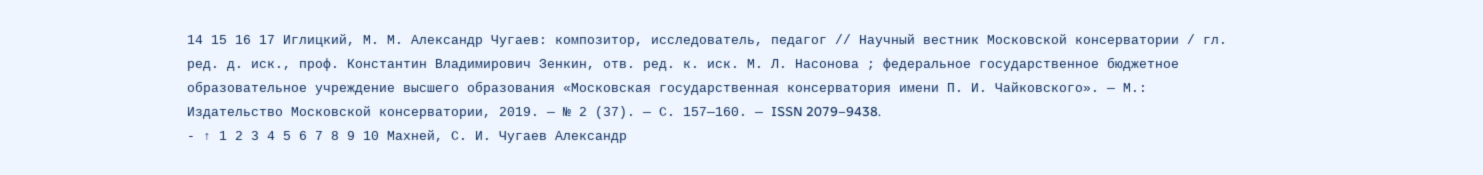14 15 16 17 Иглицкий, М. М. Александр Чугаев: композитор, исследователь, педагог // Научный вестник Московской консерватории / гл. ред. д. иск., проф. Константин Владимирович Зенкин, отв. ред. к. иск. М. Л. Насонова ; федеральное государственное бюджетное образовательное учреждение высшего образования «Московская государственная консерватория имени П. И. Чайковского». — М.: Издательство Московской консерватории, 2019. — № 2 (37). — С. 157—160. — ISSN 2079–9438.
- ↑ 1 2 3 4 5 6 7 8 9 10 Махней, С. И. Чугаев Александр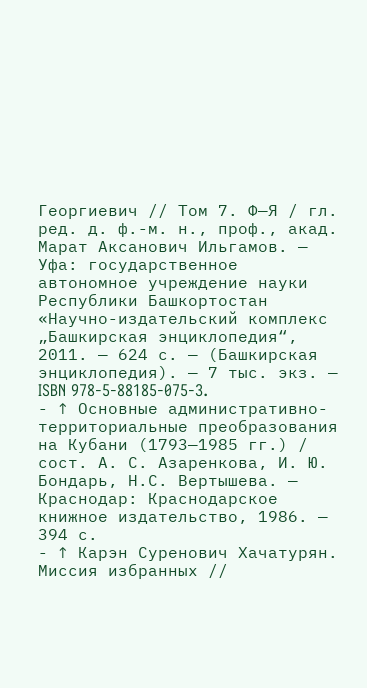Георгиевич // Том 7. Ф—Я / гл. ред. д. ф.-м. н., проф., акад. Марат Аксанович Ильгамов. — Уфа: государственное автономное учреждение науки Республики Башкортостан «Научно-издательский комплекс „Башкирская энциклопедия“, 2011. — 624 с. — (Башкирская энциклопедия). — 7 тыс. экз. — ISBN 978-5-88185-075-3.
- ↑ Основные административно-территориальные преобразования на Кубани (1793—1985 гг.) / сост. А. С. Азаренкова, И. Ю. Бондарь, Н.С. Вертышева. — Краснодар: Краснодарское книжное издательство, 1986. — 394 с.
- ↑ Карэн Суренович Хачатурян. Миссия избранных //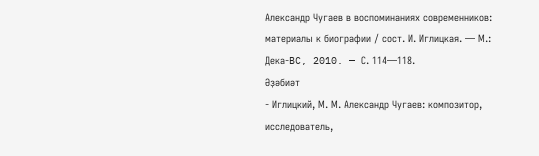Александр Чугаев в воспоминаниях современников: материалы к биографии / сост. И. Иглицкая. — М.: Дека-BC, 2010. — С. 114—118.
Әҙәбиәт
- Иглицкий, М. М. Александр Чугаев: композитор, исследователь,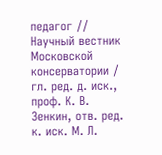педагог // Научный вестник Московской консерватории / гл. ред. д. иск., проф. К. В. Зенкин, отв. ред. к. иск. М. Л.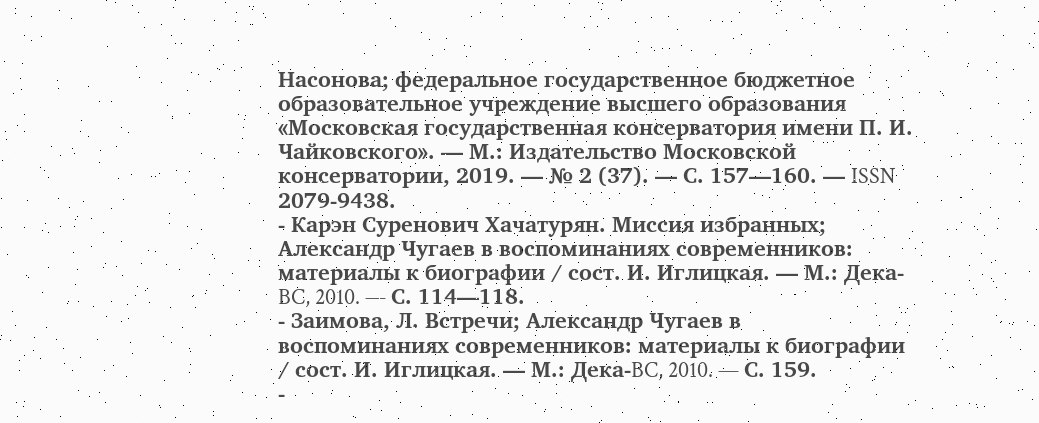Насонова; федеральное государственное бюджетное образовательное учреждение высшего образования «Московская государственная консерватория имени П. И. Чайковского». — М.: Издательство Московской консерватории, 2019. — № 2 (37). — С. 157—160. — ISSN 2079-9438.
- Карэн Суренович Хачатурян. Миссия избранных; Александр Чугаев в воспоминаниях современников: материалы к биографии / сост. И. Иглицкая. — М.: Дека-BC, 2010. — С. 114—118.
- Заимова, Л. Встречи; Александр Чугаев в воспоминаниях современников: материалы к биографии / сост. И. Иглицкая. — М.: Дека-BC, 2010. — С. 159.
-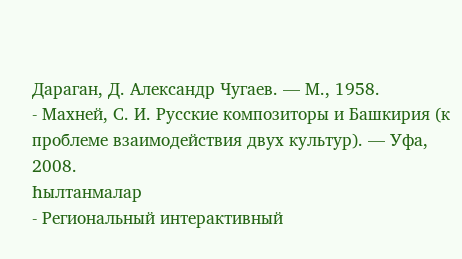Дараган, Д. Александр Чугаев. — М., 1958.
- Махней, С. И. Русские композиторы и Башкирия (к проблеме взаимодействия двух культур). — Уфа, 2008.
Һылтанмалар
- Региональный интерактивный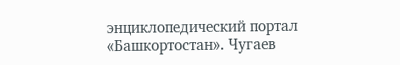энциклопедический портал «Башкортостан». Чугаев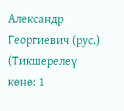Александр Георгиевич (рус.) (Тикшерелеү көнө: 1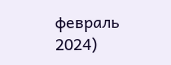февраль 2024)